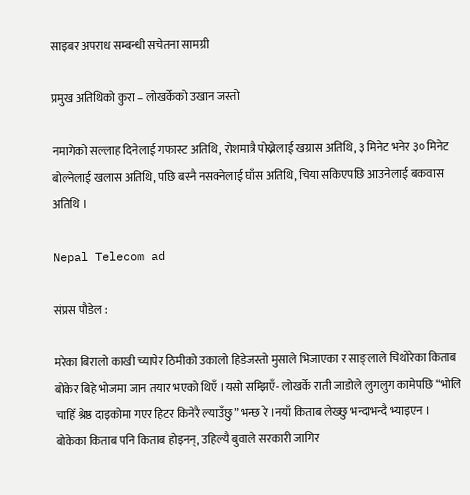साइबर अपराध सम्बन्धी सचेतना सामग्री

प्रमुख अतिथिको कुरा – लोखर्केको उखान जस्तो

नमागेको सल्लाह दिनेलाई गफास्ट अतिथि, रोशमात्रै पोख्नेलाई खग्रास अतिथि, ३ मिनेट भनेर ३० मिनेट बोल्नेलाई खलास अतिथि, पछि बस्नै नसक्नेलाई घाँस अतिथि, चिया सकिएपछि आउनेलाई बकवास अतिथि ।

Nepal Telecom ad

संप्रस पौडेल :

मरेका बिरालो काखी च्यापेर ठिमीको उकालो हिडेजस्तो मुसाले भिजाएका र साङ्लाले चिथोरेका किताब बोकेर बिहे भोजमा जान तयार भएको थिएँ ।यसो सम्झिएँ- लोखर्के राती जाडोले लुगलुग कामेपछि “भोलि चाहिँ श्रेष्ठ दाइकोमा ग‌एर हिटर किनेरै ल्याउँछु” भन्छ रे ।नयाँ किताब लेख्छु भन्दाभन्दै भ्याइएन ।
बोकेका किताब पनि किताब होइनन्, उहिल्यै बुवाले सरकारी जागिर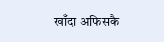खाँदा अफिसकै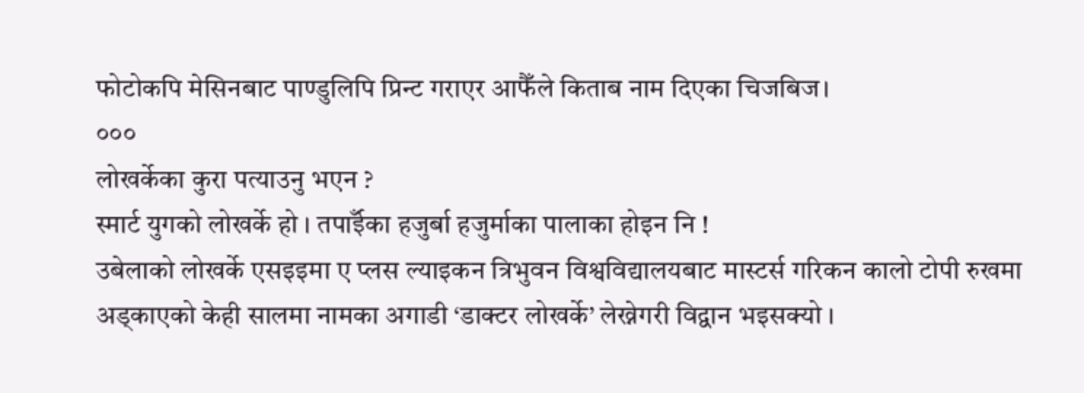फोटोकपि मेसिनबाट पाण्डुलिपि प्रिन्ट गराएर आफैँले किताब नाम दिएका चिजबिज।
०००
लोखर्केका कुरा पत्याउनु भएन ?
स्मार्ट युगको लोखर्के हो । तपाईँका हजुर्बा हजुर्माका पालाका होइन नि !
उबेलाको लोखर्के एसइइमा ए प्लस ल्याइकन त्रिभुवन विश्वविद्यालयबाट मास्टर्स गरिकन कालो टोपी रुखमा अड्काएको केही सालमा नामका अगाडी ‘डाक्टर लोखर्के’ लेख्नेगरी विद्वान भइसक्यो ।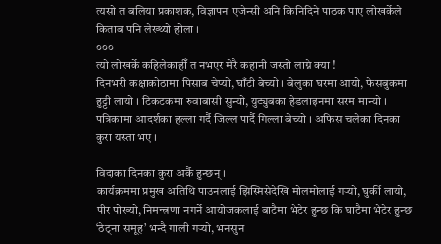त्यसो त बलिया प्रकाशक, विज्ञापन एजेन्सी अनि किनिदिने पाठक पाए लोखर्केले किताब पनि लेख्थ्यो होला ।
०००
त्यो लोखर्के कहिलेकाहीँ त नभ‌एर मेरै कहानी जस्तो लाग्ने क्या !
दिनभरी कक्षाकोठामा पिसाब चेप्यो, घाँटी बेच्यो । बेलुका घरमा आयो, फेसबुकमा हुट्टी लायो । टिकटकमा रुवाबासी सुन्यो, युट्युबका हेडलाइनमा सरम मान्यो । पत्रिकामा आदर्शका हल्ला गर्दै जिल्ल पार्दै गिल्ला बेच्यो । अफिस चलेका दिनका कुरा यस्ता भए ।

विदाका दिनका कुरा अर्कै हुन्छन् ।
कार्यक्रममा प्रमुख अतिथि पाउनलाई झिस्मिसेदेखि मोलमोलाई गर्‍यो, घुर्की लायो, पीर पोख्यो, निमन्त्रणा नगर्ने आयोजकलाई बाटैमा भेटेर हुन्छ कि घाटैमा भेटेर हुन्छ ‘ठेट्ना समूह’ भन्दै गाली गर्‍यो, भनसुन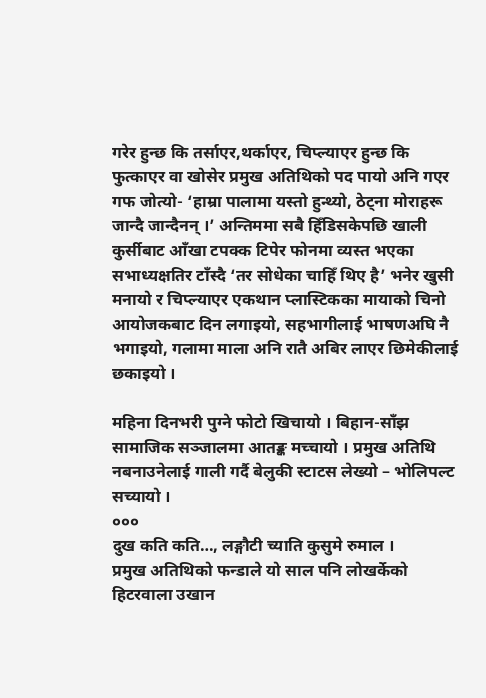गरेर हुन्छ कि तर्साएर,थर्काएर, चिप्ल्याएर हुन्छ कि फुत्काएर वा खोसेर प्रमुख अतिथिको पद पायो अनि गएर गफ जोत्यो- ‘हाम्रा पालामा यस्तो हुन्थ्यो, ठेट्ना मोराहरू जान्दै जान्दैनन् ।’ अन्तिममा सबै हिँडिसकेपछि खाली कुर्सीबाट आँखा टपक्क टिपेर फोनमा व्यस्त भएका सभाध्यक्षतिर टाँस्दै ‘तर सोधेका चाहिँ थिए है’ भनेर खुसी मनायो र चिप्ल्याएर एकथान प्लास्टिकका मायाको चिनो आयोजकबाट दिन लगाइयो, सहभागीलाई भाषणअघि नै भगाइयो, गलामा माला अनि रातै अबिर लाएर छिमेकीलाई छकाइयो ।

महिना दिनभरी पुग्ने फोटो खिचायो । बिहान-साँझ सामाजिक सञ्जालमा आतङ्क मच्चायो । प्रमुख अतिथि नबनाउनेलाई गाली गर्दै बेलुकी स्टाटस लेख्यो – भोलिपल्ट सच्यायो ।
०००
दुख कति कति…, लङ्गौटी च्याति कुसुमे रुमाल ।
प्रमुख अतिथिको फन्डाले यो साल पनि लोखर्केको हिटरवाला उखान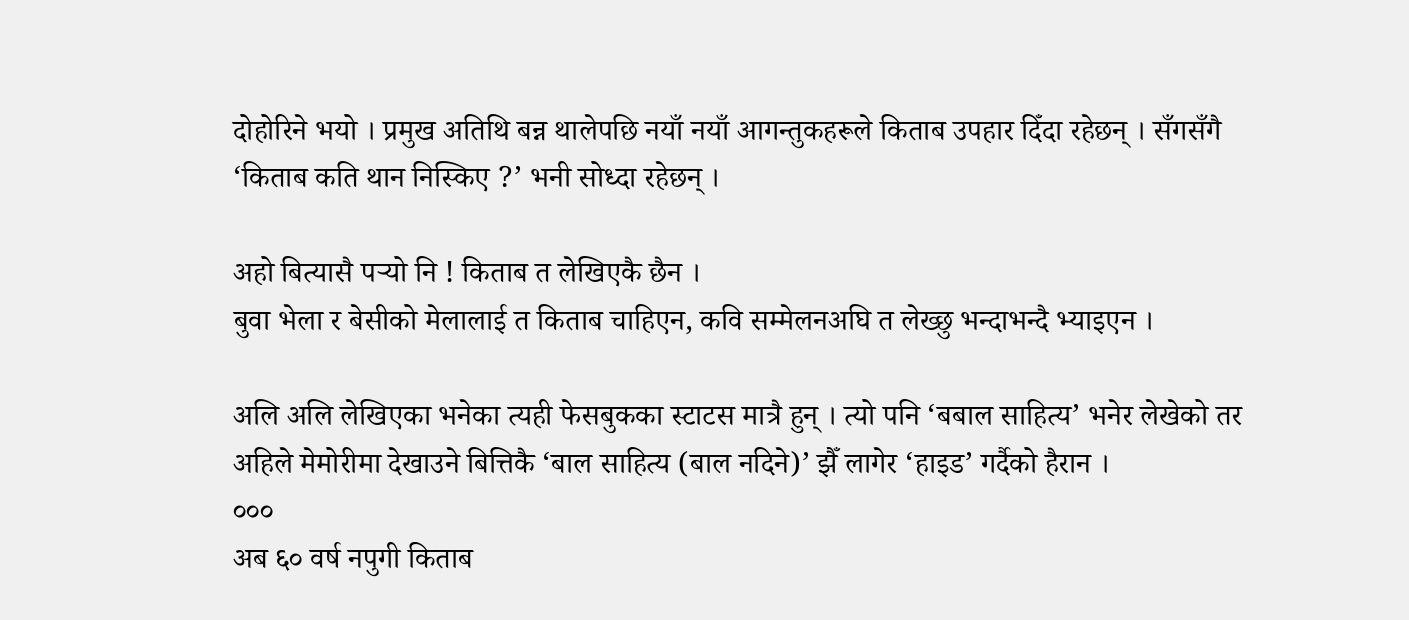दोहोरिने भयो । प्रमुख अतिथि बन्न थालेपछि नयाँ नयाँ आगन्तुकहरूले किताब उपहार दिँदा रहेछन् । सँगसँगै ‘किताब कति थान निस्किए ?’ भनी सोध्दा रहेछन् ।

अहो बित्यासै पर्‍यो नि ! किताब त लेखिएकै छैन ।
बुवा भेला र बेसीको मेलालाई त किताब चाहिएन, कवि सम्मेलनअघि त लेख्छु भन्दाभन्दै भ्याइएन ।

अलि अलि लेखिएका भनेका त्यही फेसबुकका स्टाटस मात्रै हुन् । त्यो पनि ‘बबाल साहित्य’ भनेर लेखेको तर अहिले मेमोरीमा देखाउने बित्तिकै ‘बाल साहित्य (बाल नदिने)’ झैँ लागेर ‘हाइड’ गर्दैको हैरान ।
०००
अब ६० वर्ष नपुगी किताब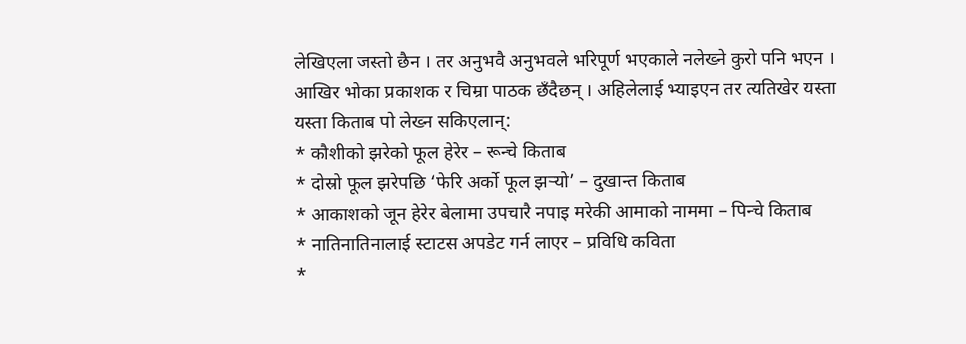लेखिएला जस्तो छैन । तर अनुभवै अनुभवले भरिपूर्ण भएकाले नलेख्ने कुरो पनि भएन । आखिर भोका प्रकाशक र चिम्रा पाठक छँदैछन् । अहिलेलाई भ्याइएन तर त्यतिखेर यस्ता यस्ता किताब पो लेख्न सकिएलान्:
* कौशीको झरेको फूल हेरेर – रून्चे किताब
* दोस्रो फूल झरेपछि ‘फेरि अर्को फूल झर्‍यो’ – दुखान्त किताब
* आकाशको जून हेरेर बेलामा उपचारै नपाइ मरेकी आमाको नाममा – पिन्चे किताब
* नातिनातिनालाई स्टाटस अपडेट गर्न लाएर – प्रविधि कविता
*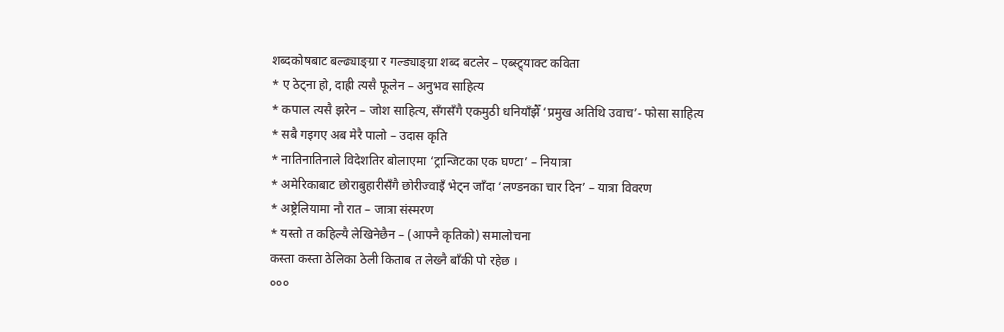शब्दकोषबाट बल्ढ्याङ्ग्रा र गल्ड्याङ्ग्रा शब्द बटलेर – एब्स्ट्र्याक्ट कविता
* ए ठेट्ना हो, दाह्री त्यसै फूलेन – अनुभव साहित्य
* कपाल त्यसै झरेन – जोश साहित्य, सँगसँगै एकमुठी धनियाँझैँ ‘प्रमुख अतिथि उवाच’- फोसा साहित्य
* सबै ग‌इग‌ए अब मेरै पालो – उदास कृति
* नातिनातिनाले विदेशतिर बोलाएमा ‘ट्रान्जिटका एक घण्टा’ – नियात्रा
* अमेरिकाबाट छोराबुहारीसँगै छोरीज्वाइँ भेट्न जाँदा ‘लण्डनका चार दिन’ – यात्रा विवरण
* अष्ट्रेलियामा नौ रात – जात्रा संस्मरण
* यस्तो त कहिल्यै लेखिनेछैन – (आफ्नै कृतिको) समालोचना
कस्ता कस्ता ठेलिका ठेली किताब त लेख्नै बाँकी पो रहेछ ।
०००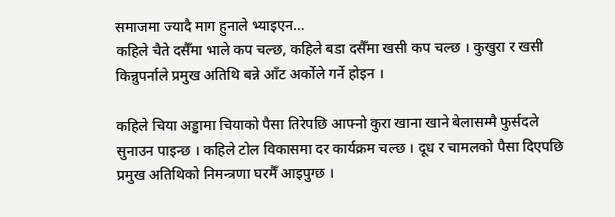समाजमा ज्यादै माग हुनाले भ्याइएन…
कहिले चैते दसैँमा भाले कप चल्छ, कहिले बडा दसैँमा खसी कप चल्छ । कुखुरा र खसी किन्नुपर्नाले प्रमुख अतिथि बन्ने आँट अर्कोले गर्ने होइन ।

कहिले चिया अड्डामा चियाको पैसा तिरेपछि आफ्नो कुरा खाना खाने बेलासम्मै फुर्सदले सुनाउन पाइन्छ । कहिले टोल विकासमा दर कार्यक्रम चल्छ । दूध र चामलको पैसा दिएपछि प्रमुख अतिथिको निमन्त्रणा घरमैँ आइपुग्छ ।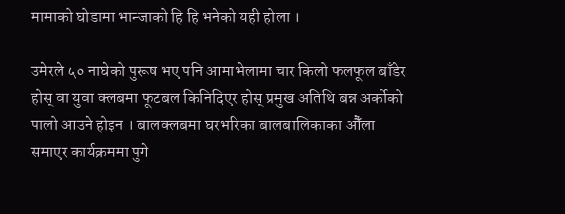मामाको घोडामा भान्जाको हि हि भनेको यही होला ।

उमेरले ५० नाघेको पुरूष भए पनि आमाभेलामा चार किलो फलफूल बाँडेर होस् वा युवा क्लबमा फूटबल किनिदिएर होस् प्रमुख अतिथि बन्न अर्कोको पालो आउने होइन । बालक्लबमा घरभरिका बालबालिकाका औँला समाएर कार्यक्रममा पुगे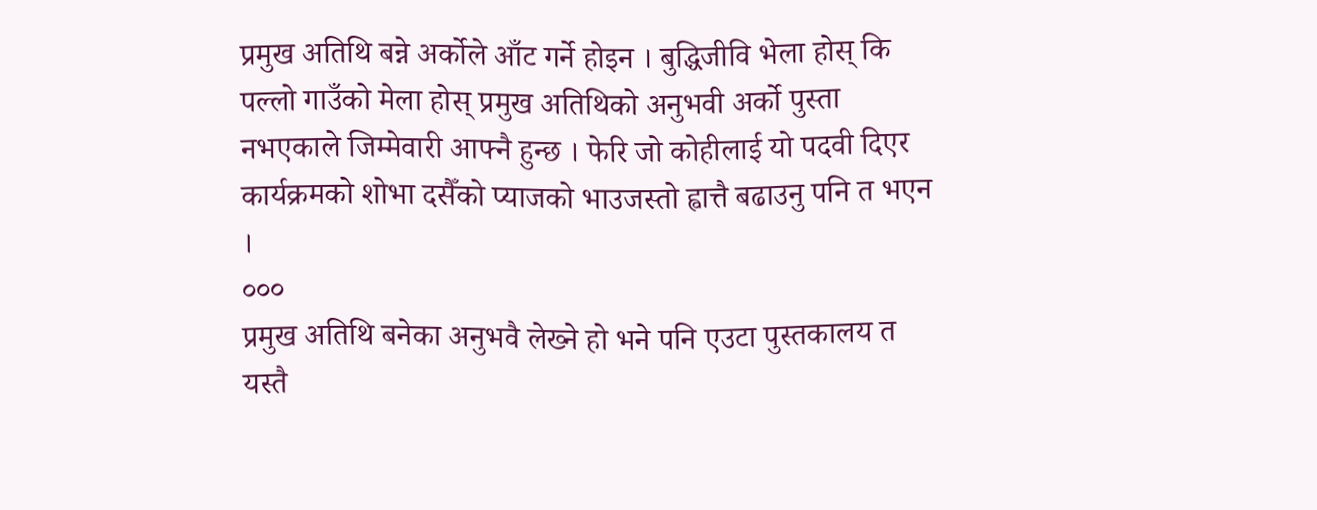प्रमुख अतिथि बन्ने अर्कोले आँट गर्ने होइन । बुद्धिजीवि भेला होस् कि पल्लो गाउँको मेला होस् प्रमुख अतिथिको अनुभवी अर्को पुस्ता नभएकाले जिम्मेवारी आफ्नै हुन्छ । फेरि जो कोहीलाई यो पदवी दिएर कार्यक्रमको शोभा दसैँको प्याजको भाउजस्तो ह्वात्तै बढाउनु पनि त भएन ।
०००
प्रमुख अतिथि बनेका अनुभवै लेख्ने हो भने पनि एउटा पुस्तकालय त यस्तै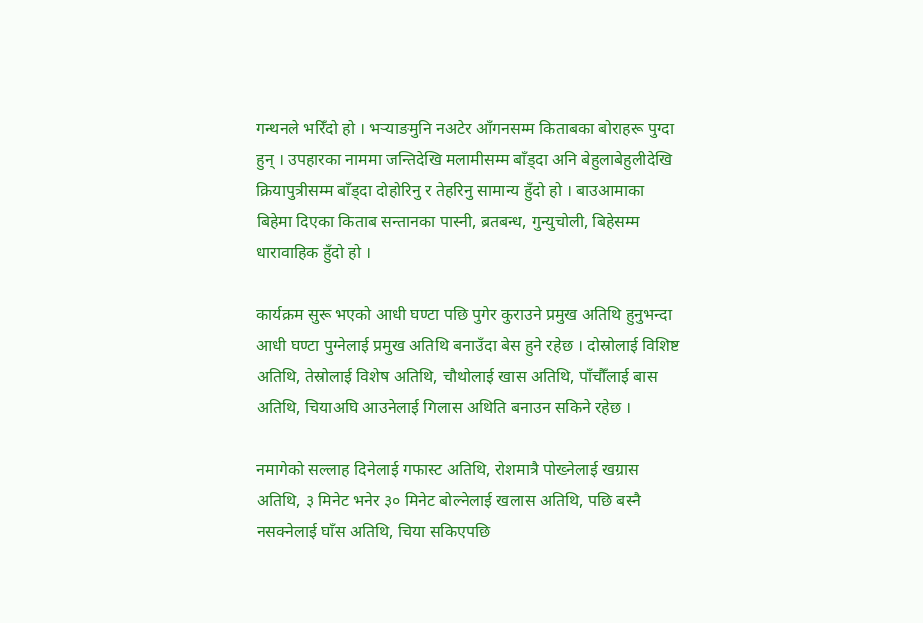गन्थनले भरिँदो हो । भर्‍याङमुनि नअटेर आँगनसम्म किताबका बोराहरू पुग्दा हुन् । उपहारका नाममा जन्तिदेखि मलामीसम्म बाँड्दा अनि बेहुलाबेहुलीदेखि क्रियापुत्रीसम्म बाँड्दा दोहोरिनु र तेहरिनु सामान्य हुँदो हो । बाउआमाका बिहेमा दिएका किताब सन्तानका पास्नी, ब्रतबन्ध, गुन्युचोली, बिहेसम्म धारावाहिक हुँदो हो ।

कार्यक्रम सुरू भएको आधी घण्टा पछि पुगेर कुराउने प्रमुख अतिथि हुनुभन्दा आधी घण्टा पुग्नेलाई प्रमुख अतिथि बनाउँदा बेस हुने रहेछ । दोस्रोलाई विशिष्ट अतिथि, तेस्रोलाई विशेष अतिथि, चौथोलाई खास अतिथि, पाँचौँलाई बास अतिथि, चियाअघि आउनेलाई गिलास अथिति बनाउन सकिने रहेछ ।

नमागेको सल्लाह दिनेलाई गफास्ट अतिथि, रोशमात्रै पोख्नेलाई खग्रास अतिथि, ३ मिनेट भनेर ३० मिनेट बोल्नेलाई खलास अतिथि, पछि बस्नै नसक्नेलाई घाँस अतिथि, चिया सकिएपछि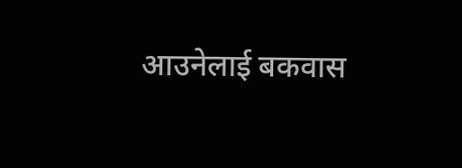आउनेलाई बकवास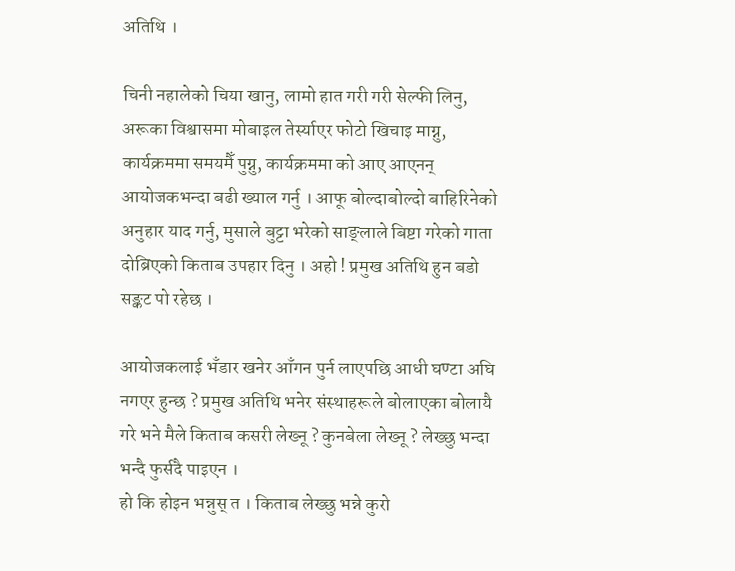अतिथि ।

चिनी नहालेको चिया खानु, लामो हात गरी गरी सेल्फी लिनु, अरूका विश्वासमा मोबाइल तेर्स्याएर फोटो खिचाइ माग्नु, कार्यक्रममा समयमैँ पुग्नु, कार्यक्रममा को आए आएनन् आयोजकभन्दा बढी ख्याल गर्नु । आफू बोल्दाबोल्दो बाहिरिनेको अनुहार याद गर्नु, मुसाले बुट्टा भरेको साङ्लाले बिष्टा गरेको गाता दोब्रिएको किताब उपहार दिनु । अहो ! प्रमुख अतिथि हुन बडो सङ्कट पो रहेछ ।

आयोजकलाई भँडार खनेर आँगन पुर्न लाएपछि आधी घण्टा अघि नगएर हुन्छ ? प्रमुख अतिथि भनेर संस्थाहरूले बोलाएका बोलायै गरे भने मैले किताब कसरी लेख्नू ? कुनबेला लेख्नू ? लेख्छु भन्दा भन्दै फुर्सदै पाइएन ।
हो कि होइन भन्नुस् त । किताब लेख्छु भन्ने कुरो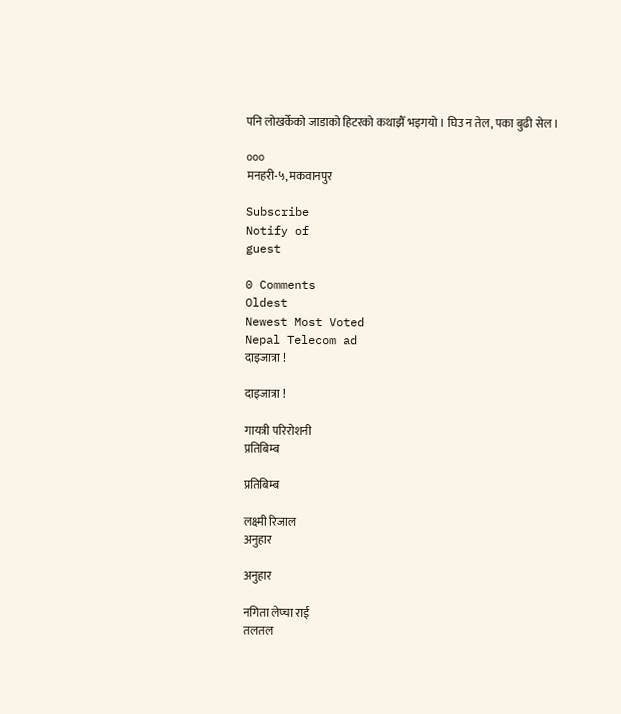पनि लोखर्केको जाडाको हिटरको कथाझैँ भइगयो । घिउ न तेल, पका बुढी सेल ।

०००
मनहरी-५, मकवानपुर

Subscribe
Notify of
guest

0 Comments
Oldest
Newest Most Voted
Nepal Telecom ad
दाइजात्रा !

दाइजात्रा !

गायत्री परिरोशनी
प्रतिबिम्ब

प्रतिबिम्ब

लक्ष्मी रिजाल
अनुहार

अनुहार

नगिता लेप्चा राई
तलतल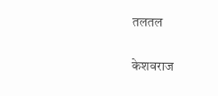तलतल

केशवराज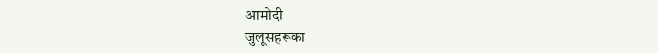आमोदी
जुलूसहरूका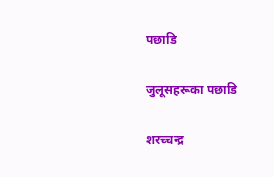पछाडि

जुलूसहरूका पछाडि

शरच्चन्द्र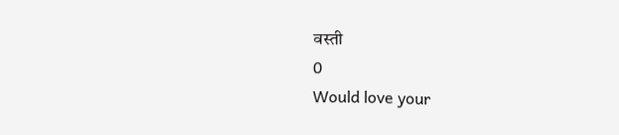वस्ती
0
Would love your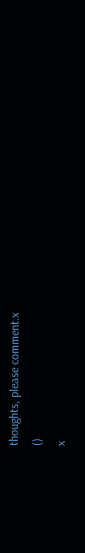thoughts, please comment.x
()
x